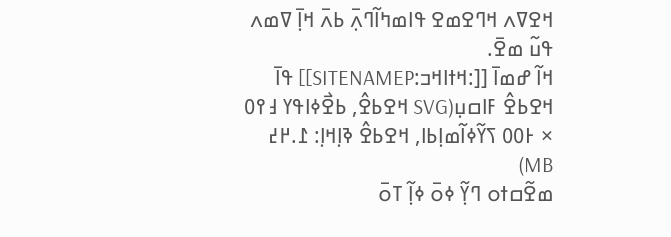ߞߐߜߍ ߞߣߐߘߐ ߟߊߘߤߊ߬ߣߍ߲߫ ߕߍ߫ ߞߊ߲߫ ߜߘߍ ߟߎ߬ ߘߐ߫.
ߞߊ߬ ߝߘߊ߫ [[:ߞߙߊߞߏ:SITENAMEP]] ߟߊ߫
ߞߐߕߐ߮ ߓߊߛߎ߲(SVG ߞߐߕߐ߮, ߕߐ߯ߦߊߟߌ ߃߉߀ × ߅߀߀ ߖߌ߬ߦߊ߬ߘߊ߲ߕߊ, ߞߐߕߐ߮ ߢߊ߲ߞߊ߲: ߁.߂߄ MB)
ߘߐ߬ߛߙߋ ߣߌ߲߬ ߦߋ߫ ߦߊ߲߬ ߠߋ߫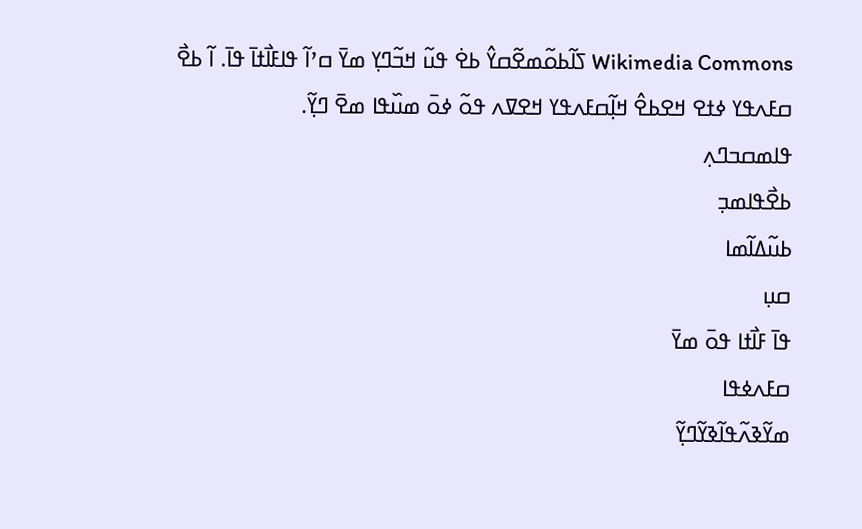Wikimedia Commons ߖߊ߬ߕߋ߬ߘߐ߬ߛߌ߮ ߕߐ߭ ߟߎ߬ ߞߏ߬ߣߌ߲ ߘߌ߫ ߛߴߊ߬ ߟߊߓߊ߯ߙߊ߫ ߟߊ߫. ߊ߬ ߕߐ߯ ߛߓߍߟߌ ߦߙߐ ߞߐߕߐ߮ ߞߊ߲߬ߛߓߍߟߌ ߞߐߜߍ ߟߋ߬ ߦߋ߫ ߘߎ߰ߟߊ ߘߐ߫ ߣߌ߲߬.
ߟߊߘߛߏߣߍ߲
ߕߐ߯ߟߊߘߏ߲
ߕߎ߬ߡߊ߬ߘߊ
ߛߎ߲
ߟߊ߫ ߓߊ߯ߙߊ ߟߋ߫ ߘߌ߫
ߛߓߍߦߟߊ
ߘߌ߬ߢߍ߬ߟߊ߬ߢߌ߬ߣߌ߲߬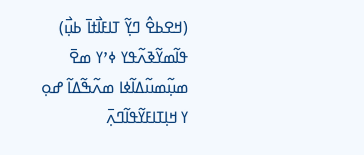(ߞߐߕߐ߮ ߣߌ߲߬ ߠߊߓߊ߯ߙߊ߫ ߕߎ߲߯)
ߟߊ߬ߘߌ߬ߢߍ߬ߟߌ ߦߴߌ ߘߐ߫
ߘߎ߲߬ߘߎ߬ߡߊ߬ߦߊ ߘߍ߬ߒ߬ߡߊ߬ ߝߋ߲
ߌ ߞߊ߲ߠߊߓߌ߬ߟߊ߬ߣߍ߲߫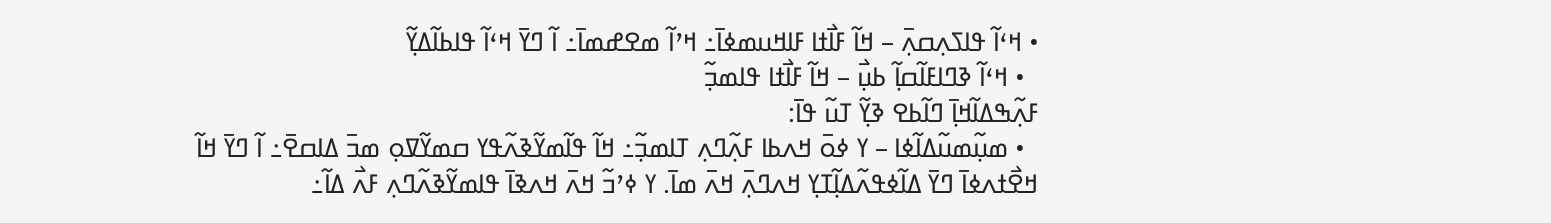• ߞߵߊ߬ ߟߊߖߍ߲ߛߍ߲߫ – ߞߊ߬ ߓߊ߯ߙߊ ߓߊߞߎߘߦߊ߫߸ ߞߴߊ߬ ߘߐߝߘߊ߫߸ ߊ߬ ߣߌ߫ ߞߵߊ߬ ߟߊߕߊ߬ߡߌ߲߬
  • ߞߵߊ߬ ߢߣߊߓߊ߬ߛߊ߲߬ ߕߎ߲߯ – ߞߊ߬ ߓߊ߯ߙߊ ߟߊߘߏ߲߬
ߓߍ߲߬ߒߡߊ߬ߞߊ߲߫ ߣߊ߬ߕߐ ߢߌ߲߬ ߠߎ߬ ߟߊ߫:
  • ߘߎ߲߬ߘߎ߬ߡߊ߬ߦߊ – ߌ ߦߋ߫ ߞߍߕߊ ߓߍ߲߬ߣߍ߲ ߠߊߘߏ߲߬߸ ߞߊ߬ ߟߊ߬ߘߌ߬ߢߍ߬ߟߌ ߛߘߌ߬ߜߋ߲ ߘߏ߫ ߡߊߛߐ߫߸ ߊ߬ ߣߌ߫ ߞߊ߬ ߞߐ߯ߙߍߦߊ߫ ߣߌ߫ ߡߊ߬ߦߟߍ߬ߡߊ߲߬ߠߌ߲ ߞߍߣߍ߲߫ ߞߍ߫ ߘߊ߫. ߌ ߦߴߏ߬ ߞߍ߫ ߞߍߢߊ߫ ߟߊߘߌ߬ߢߍ߬ߣߍ߲ ߓߍ߯ ߡߊ߬߸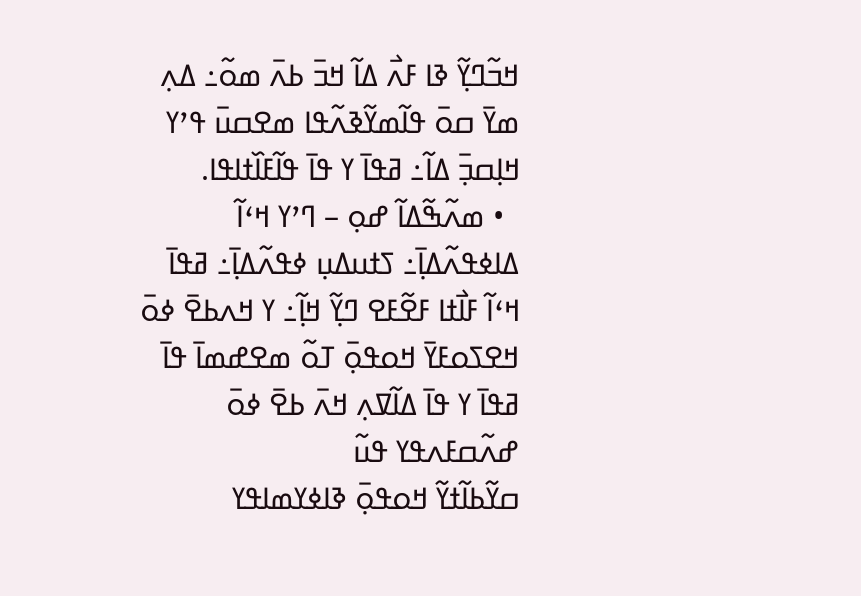ߞߏ߬ߣߌ߲߬ ߢߊ ߓߍ߯ ߡߊ߬ ߞߏ߫ ߕߍ߫ ߘߋ߬߸ ߡߍ߲ ߘߌ߫ ߛߋ߫ ߟߊ߬ߘߌ߬ߢߍ߬ߟߊ ߘߐߛߎ߫ ߟߴߌ ߞߊ߲ߛߏ߲߫ ߡߊ߬߸ ߥߟߊ߫ ߌ ߟߊ߫ ߟߊ߬ߓߊ߰ߙߊߟߊ.
  • ߘߍ߬ߒ߬ߡߊ߬ ߝߋ߲ – ߣߴߌ ߞߵߊ߬ ߡߊߦߟߍ߬ߡߊ߲߫߸ ߖߙߎߡߎ߲ ߦߟߍ߬ߡߊ߲߫߸ ߥߟߊ߫ ߞߵߊ߬ ߓߊ߯ߙߊ ߓߐ߬ߓߐ ߣߌ߲߬ ߞߊ߲߬߸ ߌ ߞߍߕߐ߫ ߦߋ߫ ߞߐߖߋߓߌ߫ ߞߋߟߋ߲߫ ߠߋ߬ ߘߐߝߘߊ߫ ߟߊ߫ ߥߟߊ߫ ߌ ߟߊ߫ ߡߊ߬ߜߍ߲ ߞߍ߫ ߕߐ߫ ߦߋ߫
ߝߍ߬ߛߓߍߟߌ ߟߎ߬
ߛߌ߬ߕߊ߬ߙߌ߬ ߞߋߟߋ߲߫ ߢߊߦߌߘߊߟߌ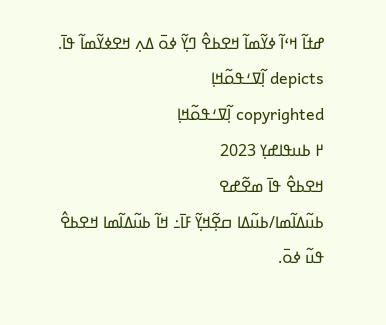ߝߙߊ߬ ߞߵߊ߬ ߦߌ߬ߘߊ߬ ߞߐߕߐ߮ ߣߌ߲߬ ߦߋ߫ ߡߍ߲ ߞߐߦߌ߬ߘߊ߬ ߟߊ߫.
depicts ߊ߲߬ߜߑߟߋ߬ߞߊ߲
copyrighted ߊ߲߬ߜߑߟߋ߬ߞߊ߲
߂ ߕߎߟߊߝߌ߲ 2023
ߞߐߕߐ߮ ߟߊ߫ ߘߐ߬ߝߐ
ߕߎ߬ߡߊ߬ߘߊ/ߕߎ߬ߡߊ ߛߐ߲߬ߞߌ߲߬ ߓߊ߫߸ ߞߊ߬ ߕߎ߬ߡߊ߬ߘߊ ߞߐߕߐ߮ ߟߎ߬ ߦߋ߫.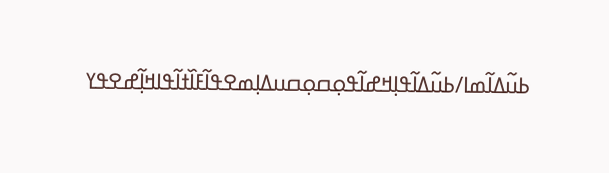ߕߎ߬ߡߊ߬ߘߊ/ߕߎ߬ߡߊ߬ߟߊ߲ߞߝߊ߬ߟߋ߲ߛߋ߲ߛߎߡߊ߲ߘߐߟߊ߬ߓߊ߰ߙߊ߬ߟߊߞߊ߲߬ߝߐߟߌ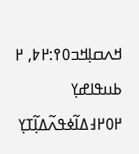ߞߍߛߊ߲ߞߏ߀߉:߂߈, ߂ ߕߎߟߊߝߌ߲ ߂߀߂߃ߡߊ߬ߦߟߍ߬ߡߊ߲߬ߠߌ߲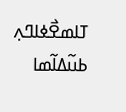ߠߊߘߐ߯ߦߊߣߍ߲ ߕߎ߬ߡߊ߬ߘߊ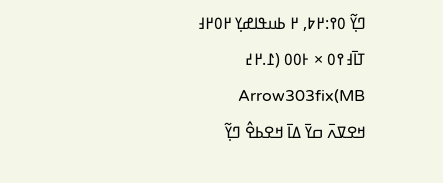ߣߌ߲߬ ߀߉:߂߈, ߂ ߕߎߟߊߝߌ߲ ߂߀߂߃ ߠߊ߫߃߉߀ × ߅߀߀ (߁.߂߄ MB)Arrow303fix
ߞߐߜߍ߫ ߛߌ߫ ߡߊ߫ ߞߐߕߐ߮ ߣߌ߲߬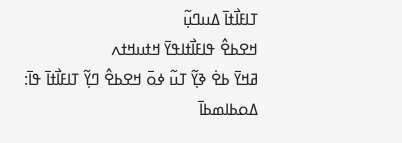ߠߊߓߊ߯ߙߊ߫ ߡߎߣߎ߲߬
ߞߐߕߐ߮ ߟߊߓߊ߯ߙߊߟߌ߫ ߞߙߎߞߙߍ
ߥߞߌ߫ ߕߐ߭ ߢߌ߲߬ ߠߎ߬ ߦߋ߫ ߞߐߕߐ߮ ߣߌ߲߬ ߠߊߓߊ߯ߙߊ߫ ߟߊ߫:
ߡߋߕߊߘߕߊ߫